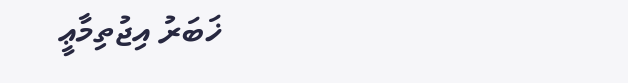ޚަބަރު އިޖުތިމާޢީ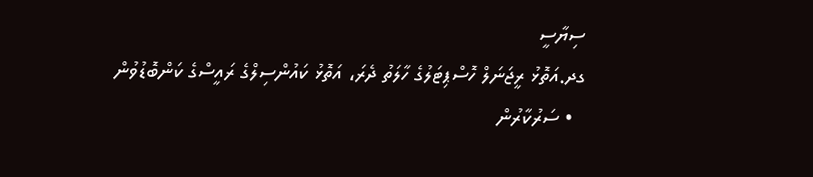ސިޔާސީ
ގދ.އަތޮޅު ރީޖަނަލް ހޮސްޕިޓަލުގެ ހާލަތު ދެރަ، އަތޮޅު ކައުންސިލްގެ ރައީސްގެ ކަންބޮޑުވުން
  • ސަރުކާރުން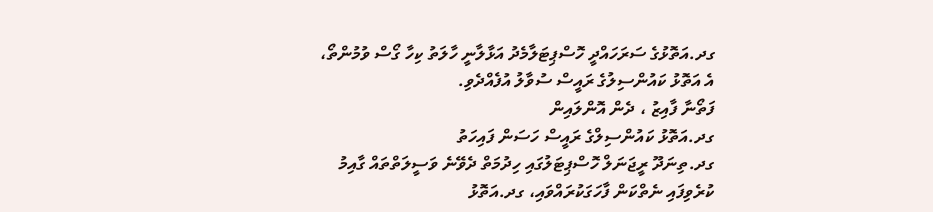ގދ.އަތޮޅުގެ ސަރަހައްދީ ހޮސްޕިޓަލާމެދު އަޅާލާނީ ހާލަތު ކިހާ ގޯސް ވުމުންތޯ، އެ އަތޮޅު ކައުންސިލުގެ ރައީސް ސުވާލު އުފެއްދެވި.
ފަތޯނާ ފާއިޒު ، ދެން އޮންލައިން
ގދ.އަތޮޅު ކައުންސިލްގެ ރައީސް ހަސަން ފައިހަތު
ގދ.ތިނަދޫ ރީޖަނަލް ހޮސްޕިޓަލުގައި ހިދުމަތް ދެވޭނެ ވަސީލަތްތައް ގާއިމު ކުރެވިފައި ނެތްކަން ފާހަގަކުރައްވައި، ގދ.އަތޮޅު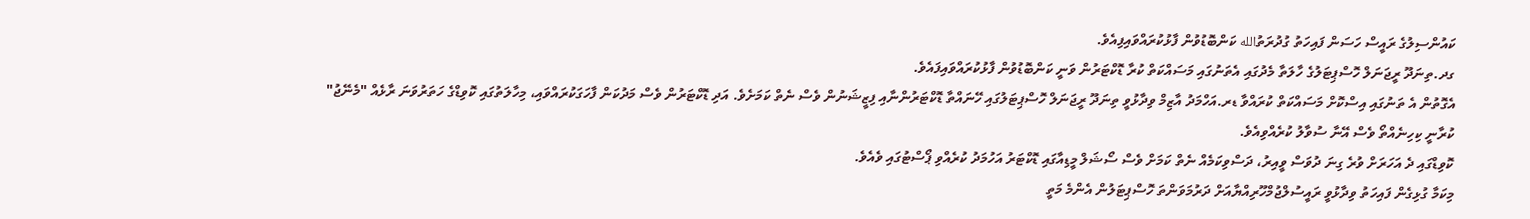ކައުންސިލުގެ ރައީސް ހަސަން ފައިހަތު ގުދުރަތުالله ކަންބޮޑުވުން ފާޅުކުރައްވައިފިއެވެ.
ގދ.ތިނަދޫ ރީޖަނަލް ހޮސްޕިޓަލުގެ ހާލަތާ މެދުގައި އެތަނުގައި މަސައްކަތް ކުރާ ޑޮކްޓަރުން ވަނީ ކަންބޮޑުވުން ފާޅުކުރައްވައިފައެވެ.
އެގޮތުން އެ ތަނުގައި އިސްކޮށް މަސައްކަތް ކުރައްވާ ޑރ.އަހްމަދު އާޒިމް ވިދާޅުވީ ތިނަދޫ ރީޖަނަލް ހޮސްޕިޓަލުގައި ހޭނައްތާ ޑޮކްޓަރުންނާއި ފިޒީޝަނުން ވެސް ނެތް ކަމަށެވެ. އަދި ޑޮކްޓަރުން ވެސް މަދުކަން ފާހަގަކުރައްވައި، މިހާލަތުގައި ކޮވިޑްގެ ހަތަރުވަނަ ރާޅެއް "މެނޭޖު" ކުރާނީ ކިހިނެއްތޯ ވެސް އޭނާ ސުވާލު ކުރެއްވިއެވެ.
ކޮވިޑްގައި ދެ އަހަރަށް ވުރެ ގިނަ ދުވަސް ވީއިރު، ދަސްވިކަމެއް ނެތް ކަމަށް ވެސް ސޯޝަލް މީޑިއާގައި ޑޮކްޓަރު އަހުމަދު ކުރެއްވި ޕޯސްޓުގައި ވެއެވެ.
މިކަމާ ގުޅިގެން ފައިހަތު ވިދާޅުވީ ރައީސުލްޖުމްހޫރިއްޔާއަށް ދަރުމަވަންތަ ހޮސްޕިޓަލުން އެންމެ މަތީ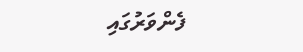ފެންވަރުގައި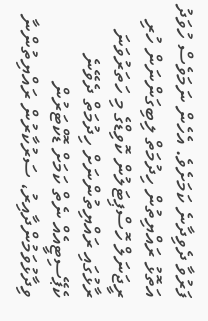ފަރުވާ ދެވިދާނެ ކަމަށެވެ. އެހެން ނަމަވެސް ހުވަދު އަތޮޅު ރައްޔިތުން ހިދުމަތް ލިބިގަންނަން ހުރި ރީޖަނަލް ހޮސްޕިޓަލުން ކޮވިޑްގެ މި ހަތަރުވަނަ ރާޅުގައި ރައްޔިތުންނަށް ހިދުމަތް ދެވޭނެ ކެޕޭސިޓީއެއް ނެތް ކަމަށް ޑޮކްޓަރުން ވިދާޅުވަމުންދާއިރު، ސަރުކާރުން ރައްޔިތުންނާ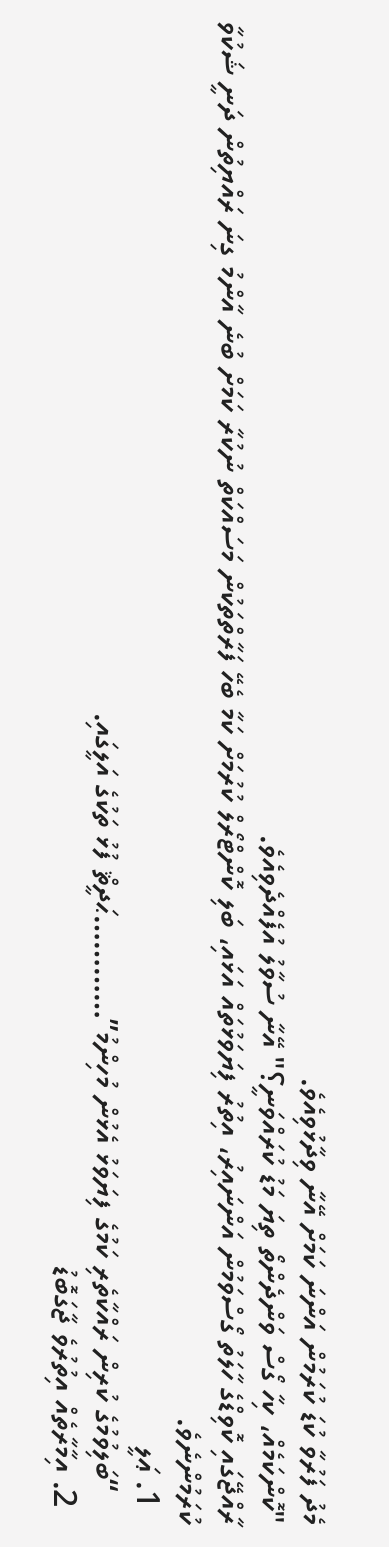މެދު ފަރުވާ ކުޑަ ކުރަމުން އަންނަ ކަމަށް އޭނާ ވިދާޅުވިއެވެ.
"ކޮންކަމެއް، ކިހާ ގޯސް ވަންދެންތޯ ތިޔަ މަޑު ކުރައްވަނީ؟" އޭނާ ސުވާލު އުފެއްދެވިއެވެ.
ރާއްޖޭގައި ކޮވިޑްގެ ހާލަތު ގޯސްވަމުން އަންނައިރު، އިތުރު ފިޔަވަޅުތައް އަޅައި، ބަލި ކޮންޓްރޯލް ކުރުމަށް ކަމާ ބެހޭ ފަރާތްތަކުން މަސައްކަތް ނުކުރާ ކަމަށް ބުނެ އާންމު ގިނަ ރައްޔިތުން ދަނީ ޝަކުވާ ކުރަމުންނެވެ.
  1. ޢަލީ
    “ބަލިވުމުގެ ކުރިން ރައްކާތެރި ކަމުގެ ފިޔަވަޅު އެޅުން މުހިންމު”…………ޙަދީޘް ފުޅު ތަކުގެ އަލީގައި.
  2. އިމާރާތެއް އިތުރުވެ ޖާގަބޮޑު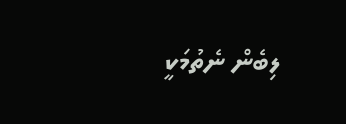ލިބެން ނެތުމަކީ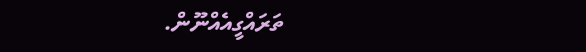ތަރައްގީއެއްނޫން.